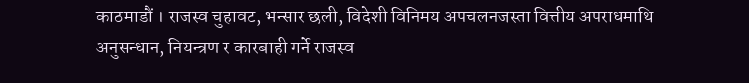काठमाडौं । राजस्व चुहावट, भन्सार छली, विदेशी विनिमय अपचलनजस्ता वित्तीय अपराधमाथि अनुसन्धान, नियन्त्रण र कारबाही गर्ने राजस्व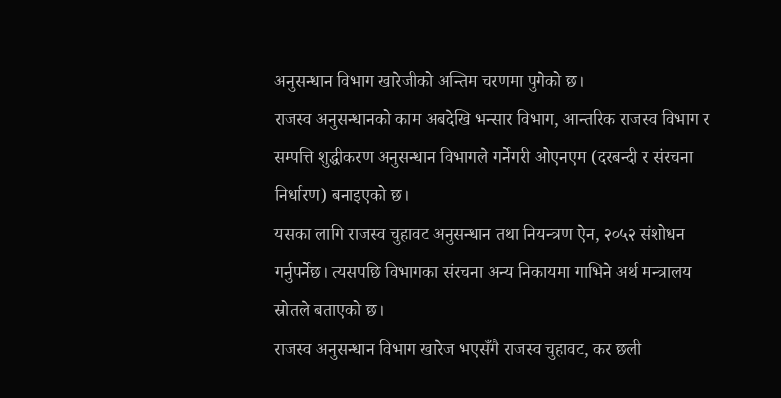अनुसन्धान विभाग खारेजीको अन्तिम चरणमा पुगेको छ।
राजस्व अनुसन्धानको काम अबदेखि भन्सार विभाग, आन्तरिक राजस्व विभाग र सम्पत्ति शुद्धीकरण अनुसन्धान विभागले गर्नेगरी ओएनएम (दरबन्दी र संरचना निर्धारण) बनाइएको छ।
यसका लागि राजस्व चुहावट अनुसन्धान तथा नियन्त्रण ऐन, २०५२ संशोधन गर्नुपर्नेछ। त्यसपछि विभागका संरचना अन्य निकायमा गाभिने अर्थ मन्त्रालय स्रोतले बताएको छ।
राजस्व अनुसन्धान विभाग खारेज भएसँगै राजस्व चुहावट, कर छली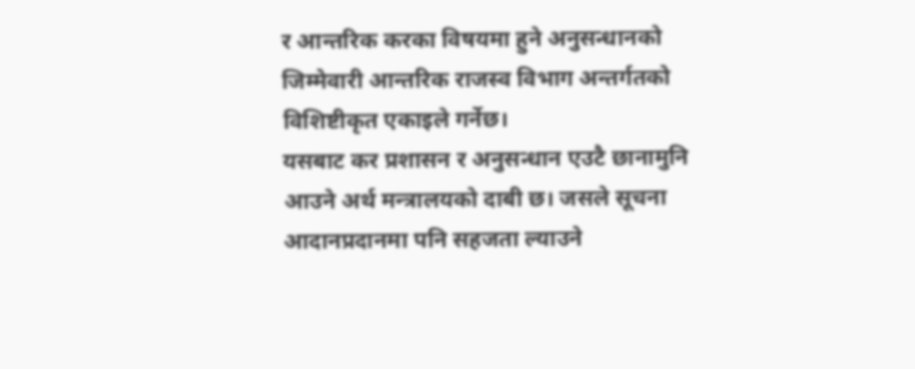र आन्तरिक करका विषयमा हुने अनुसन्धानको जिम्मेवारी आन्तरिक राजस्व विभाग अन्तर्गतको विशिष्टीकृत एकाइले गर्नेछ।
यसबाट कर प्रशासन र अनुसन्धान एउटै छानामुनि आउने अर्थ मन्त्रालयको दाबी छ। जसले सूचना आदानप्रदानमा पनि सहजता ल्याउने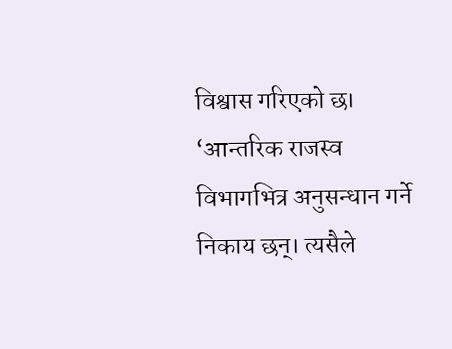विश्वास गरिएको छ।
‘आन्तरिक राजस्व विभागभित्र अनुसन्धान गर्ने निकाय छन्। त्यसैले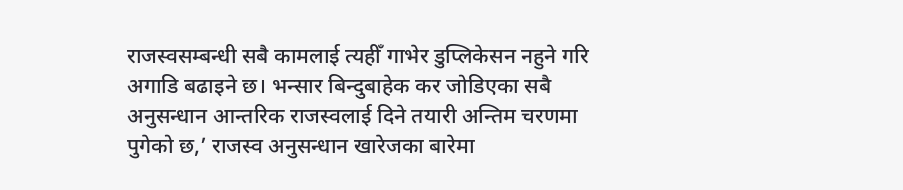राजस्वसम्बन्धी सबै कामलाई त्यहीँ गाभेर डुप्लिकेसन नहुने गरि अगाडि बढाइने छ। भन्सार बिन्दुबाहेक कर जोडिएका सबै अनुसन्धान आन्तरिक राजस्वलाई दिने तयारी अन्तिम चरणमा पुगेको छ,’ राजस्व अनुसन्धान खारेजका बारेमा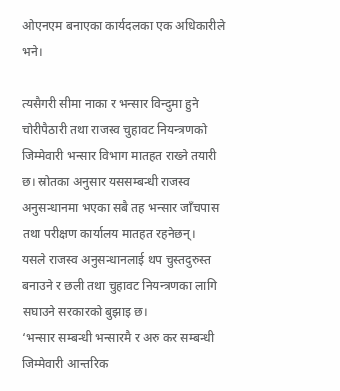ओएनएम बनाएका कार्यदलका एक अधिकारीले भने।

त्यसैगरी सीमा नाका र भन्सार विन्दुमा हुने चोरीपैठारी तथा राजस्व चुहावट नियन्त्रणको जिम्मेवारी भन्सार विभाग मातहत राख्ने तयारी छ। स्रोतका अनुसार यससम्बन्धी राजस्व अनुसन्धानमा भएका सबै तह भन्सार जाँचपास तथा परीक्षण कार्यालय मातहत रहनेछन्।
यसले राजस्व अनुसन्धानलाई थप चुस्तदुरुस्त बनाउने र छली तथा चुहावट नियन्त्रणका लागि सघाउने सरकारको बुझाइ छ।
‘भन्सार सम्बन्धी भन्सारमै र अरु कर सम्बन्धी जिम्मेवारी आन्तरिक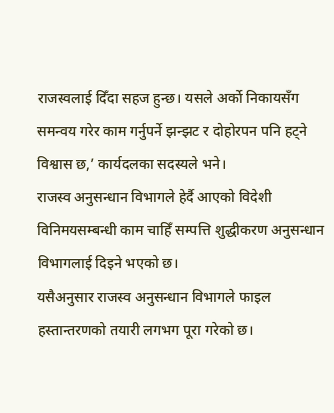राजस्वलाई दिँदा सहज हुन्छ। यसले अर्को निकायसँग समन्वय गरेर काम गर्नुपर्ने झन्झट र दोहोरपन पनि हट्ने विश्वास छ,’ कार्यदलका सदस्यले भने।
राजस्व अनुसन्धान विभागले हेर्दै आएको विदेशी विनिमयसम्बन्धी काम चाहिँ सम्पत्ति शुद्धीकरण अनुसन्धान विभागलाई दिइने भएको छ।
यसैअनुसार राजस्व अनुसन्धान विभागले फाइल हस्तान्तरणको तयारी लगभग पूरा गरेको छ।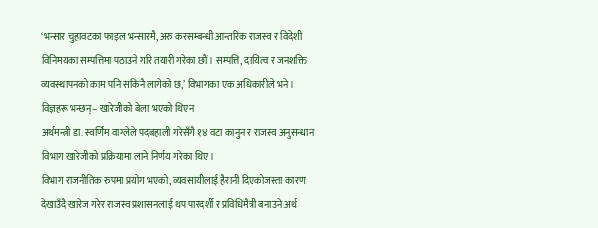‘भन्सार चुहावटका फाइल भन्सारमै, अरु करसम्बन्धी आन्तरिक राजस्व र विदेशी विनिमयका सम्पत्तिमा पठाउने गरि तयारी गरेका छौं। सम्पत्ति, दायित्व र जनशक्ति व्यवस्थापनको काम पनि सकिनै लागेको छ,’ विभागका एक अधिकारीले भने।
विज्ञहरू भन्छन्– खारेजीको बेला भएको थिएन
अर्थमन्त्री डा. स्वर्णिम वाग्लेले पदबहाली गरेसँगै १४ वटा कानुन र राजस्व अनुसन्धान विभाग खारेजीको प्रक्रियामा लाने निर्णय गरेका थिए।
विभाग राजनीतिक रुपमा प्रयोग भएको, व्यवसायीलाई हैरानी दिएकोजस्ता कारण देखाउँदै खारेज गरेर राजस्व प्रशासनलाई थप पारदर्शी र प्रविधिमैत्री बनाउने अर्थ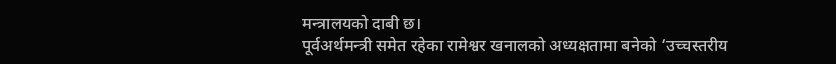मन्त्रालयको दाबी छ।
पूर्वअर्थमन्त्री समेत रहेका रामेश्वर खनालको अध्यक्षतामा बनेको ‘उच्चस्तरीय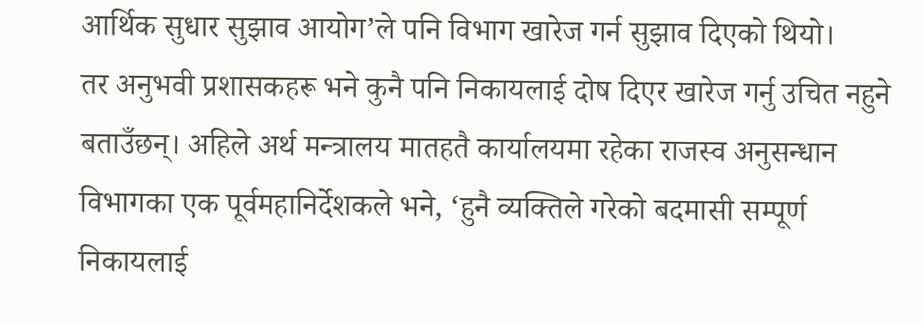आर्थिक सुधार सुझाव आयोग’ले पनि विभाग खारेज गर्न सुझाव दिएको थियो।
तर अनुभवी प्रशासकहरू भने कुनै पनि निकायलाई दोष दिएर खारेज गर्नु उचित नहुने बताउँछन्। अहिले अर्थ मन्त्रालय मातहतै कार्यालयमा रहेका राजस्व अनुसन्धान विभागका एक पूर्वमहानिर्देशकले भने, ‘हुनै व्यक्तिले गरेको बदमासी सम्पूर्ण निकायलाई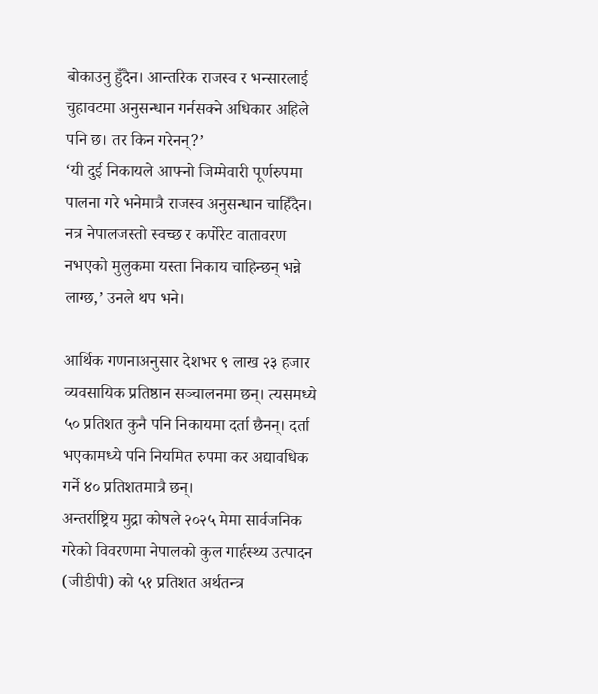बोकाउनु हुँदैन। आन्तरिक राजस्व र भन्सारलाई चुहावटमा अनुसन्धान गर्नसक्ने अधिकार अहिले पनि छ। तर किन गरेनन्?’
‘यी दुई निकायले आफ्नो जिम्मेवारी पूर्णरुपमा पालना गरे भनेमात्रै राजस्व अनुसन्धान चाहिँदैन। नत्र नेपालजस्तो स्वच्छ र कर्पोरेट वातावरण नभएको मुलुकमा यस्ता निकाय चाहिन्छन् भन्ने लाग्छ,’ उनले थप भने।

आर्थिक गणनाअनुसार देशभर ९ लाख २३ हजार व्यवसायिक प्रतिष्ठान सञ्चालनमा छन्। त्यसमध्ये ५० प्रतिशत कुनै पनि निकायमा दर्ता छैनन्। दर्ता भएकामध्ये पनि नियमित रुपमा कर अद्यावधिक गर्ने ४० प्रतिशतमात्रै छन्।
अन्तर्राष्ट्रिय मुद्रा कोषले २०२५ मेमा सार्वजनिक गरेको विवरणमा नेपालको कुल गार्हस्थ्य उत्पादन (जीडीपी) को ५१ प्रतिशत अर्थतन्त्र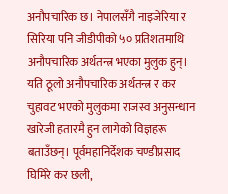अनौपचारिक छ। नेपालसँगै नाइजेरिया र सिरिया पनि जीडीपीको ५० प्रतिशतमाथि अनौपचारिक अर्थतन्त्र भएका मुलुक हुन्।
यति ठूलो अनौपचारिक अर्थतन्त्र र कर चुहावट भएको मुलुकमा राजस्व अनुसन्धान खारेजी हतारमै हुन लागेको विज्ञहरू बताउँछन्। पूर्वमहानिर्देशक चण्डीप्रसाद घिमिरे कर छली,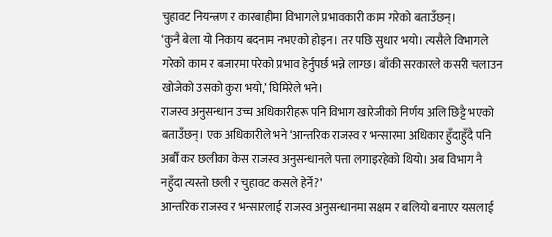चुहावट नियन्त्रण र कारबाहीमा विभागले प्रभावकारी काम गरेको बताउँछन्।
‘कुनै बेला यो निकाय बदनाम नभएको होइन। तर पछि सुधार भयो। त्यसैले विभागले गरेको काम र बजारमा परेको प्रभाव हेर्नुपर्छ भन्ने लाग्छ। बाँकी सरकारले कसरी चलाउन खोजेको उसको कुरा भयो,’ घिमिरेले भने।
राजस्व अनुसन्धान उच्च अधिकारीहरू पनि विभाग खारेजीको निर्णय अलि छिट्टै भएको बताउँछन्। एक अधिकारीले भने ‘आन्तरिक राजस्व र भन्सारमा अधिकार हुँदाहुँदै पनि अर्बौं कर छलीका केस राजस्व अनुसन्धानले पत्ता लगाइरहेको थियो। अब विभाग नै नहुँदा त्यस्तो छली र चुहावट कसले हेर्ने?’
आन्तरिक राजस्व र भन्सारलाई राजस्व अनुसन्धानमा सक्षम र बलियो बनाएर यसलाई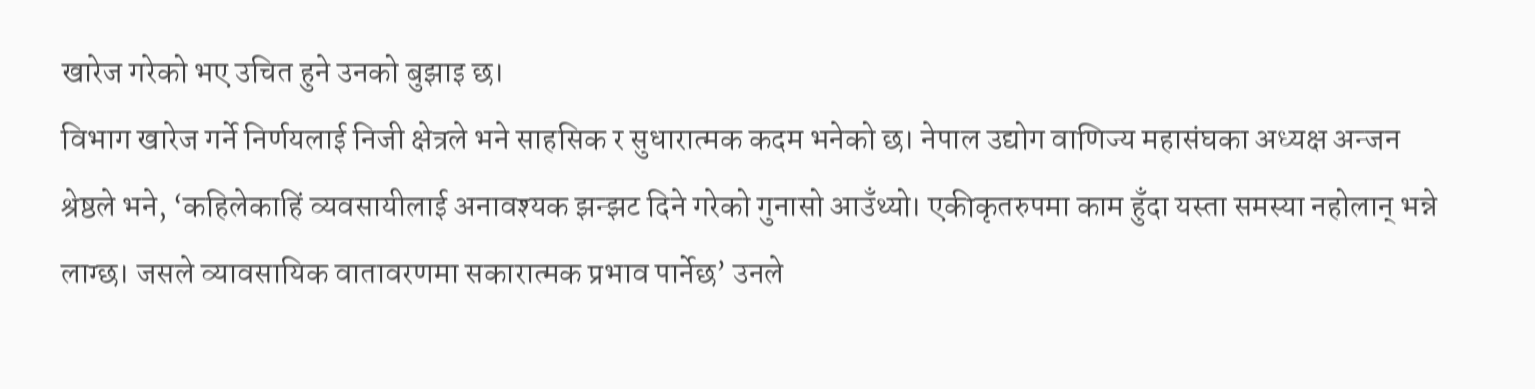खारेज गरेको भए उचित हुने उनको बुझाइ छ।
विभाग खारेज गर्ने निर्णयलाई निजी क्षेत्रले भने साहसिक र सुधारात्मक कदम भनेको छ। नेपाल उद्योग वाणिज्य महासंघका अध्यक्ष अन्जन श्रेष्ठले भने, ‘कहिलेकाहिं व्यवसायीलाई अनावश्यक झन्झट दिने गरेको गुनासो आउँथ्यो। एकीकृतरुपमा काम हुँदा यस्ता समस्या नहोलान् भन्ने लाग्छ। जसले व्यावसायिक वातावरणमा सकारात्मक प्रभाव पार्नेछ’ उनले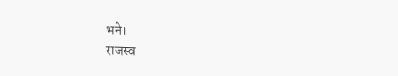भने।
राजस्व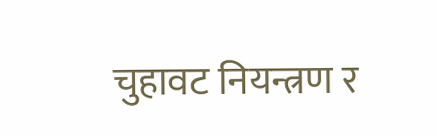चुहावट नियन्त्रण र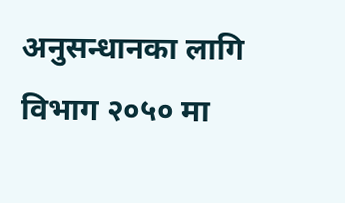अनुसन्धानका लागि विभाग २०५० मा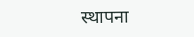स्थापना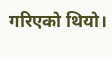गरिएको थियो।